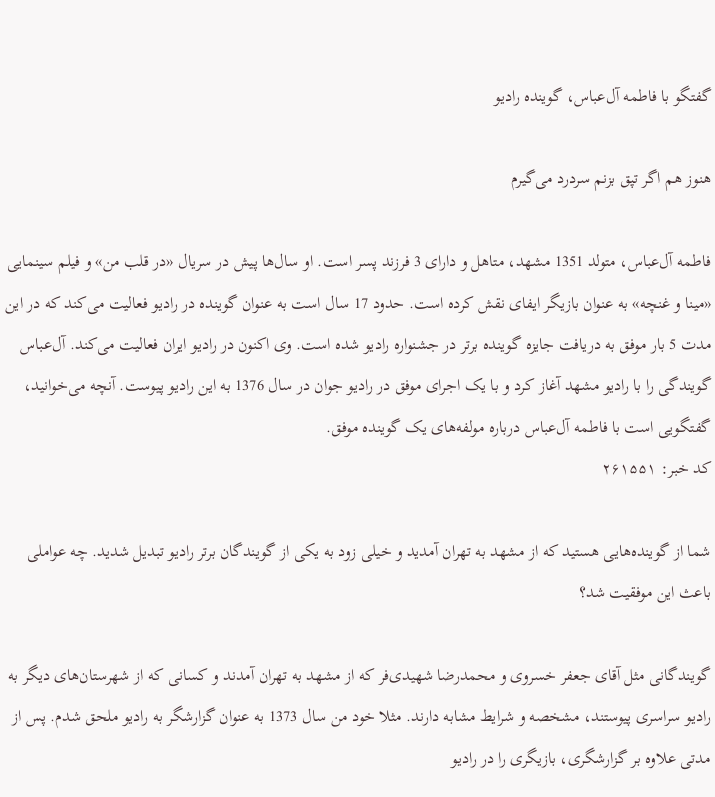گفتگو با فاطمه آل‌عباس، گوینده رادیو

هنوز هم اگر تپق بزنم سردرد می‌گیرم

فاطمه آل‌عباس، متولد 1351 مشهد، متاهل و دارای 3 فرزند پسر است. او سال‌ها پیش در سریال «در قلب من» و فیلم سینمایی «مینا و غنچه» به عنوان بازیگر ایفای نقش کرده است. حدود 17 سال است به عنوان گوینده در رادیو فعالیت می‌کند که در این مدت 5 بار موفق به دریافت جایزه گوینده برتر در جشنواره رادیو شده است. وی اکنون در رادیو ایران فعالیت می‌کند. آل‌عباس گویندگی را با رادیو مشهد آغاز کرد و با یک اجرای موفق در رادیو جوان در سال 1376 به این رادیو پیوست. آنچه می‌خوانید، گفتگویی است با فاطمه آل‌عباس درباره مولفه‌های یک گوینده موفق.
کد خبر: ۲۶۱۵۵۱

شما از گوینده‌هایی هستید که از مشهد به تهران آمدید و خیلی زود به یکی از گویندگان برتر رادیو تبدیل شدید. چه عواملی باعث این موفقیت شد؟

گویندگانی مثل آقای جعفر خسروی و محمدرضا شهیدی‌فر که از مشهد به تهران آمدند و کسانی که از شهرستان‌های دیگر به رادیو سراسری پیوستند، مشخصه و شرایط مشابه دارند. مثلا خود من سال 1373 به عنوان گزارشگر به رادیو ملحق شدم. پس از مدتی علاوه بر گزارشگری، بازیگری را در رادیو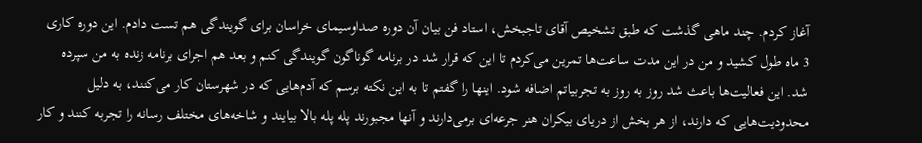آغاز کردم. چند ماهی گذشت که طبق تشخیص آقای تاجبخش، استاد فن بیان آن دوره صداوسیمای خراسان برای گویندگی هم تست دادم. این دوره کاری 3 ماه طول کشید و من در این مدت ساعت‌ها تمرین می‌کردم تا این که قرار شد در برنامه گوناگون گویندگی کنم و بعد هم اجرای برنامه زنده به من سپرده شد. این فعالیت‌ها باعث شد روز به روز به تجربیاتم اضافه شود. اینها را گفتم تا به این نکته برسم که آدم‌هایی که در شهرستان کار می‌کنند، به دلیل محدودیت‌هایی که دارند، از هر بخش از دریای بیکران هنر جرعه‌ای برمی‌دارند و آنها مجبورند پله پله بالا بیایند و شاخه‌های مختلف رسانه را تجربه کنند و کار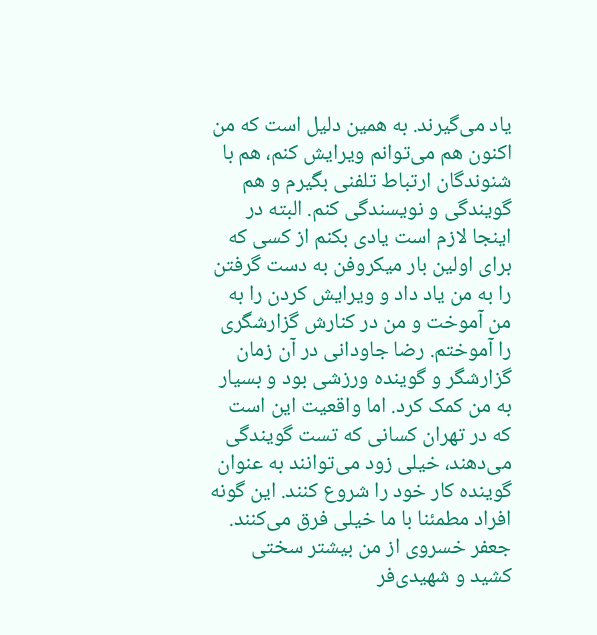یاد می‌گیرند. به همین دلیل است که من اکنون هم می‌توانم ویرایش کنم، هم با شنوندگان ارتباط تلفنی بگیرم و هم گویندگی و نویسندگی کنم. البته در اینجا لازم است یادی بکنم از کسی که برای اولین بار میکروفن به دست گرفتن را به من یاد داد و ویرایش کردن را به من آموخت و من در کنارش گزارشگری را آموختم. رضا جاودانی در آن زمان گزارشگر و گوینده ورزشی بود و بسیار به من کمک کرد. اما واقعیت این است که در تهران کسانی که تست گویندگی می‌دهند، خیلی زود می‌توانند به عنوان گوینده کار خود را شروع کنند. این گونه افراد مطمئنا با ما خیلی فرق می‌کنند. جعفر خسروی از من بیشتر سختی کشید و شهیدی‌فر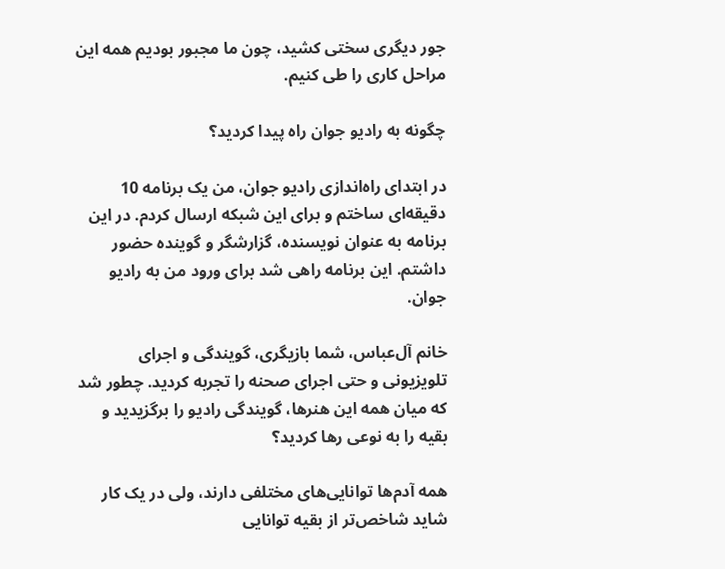جور دیگری سختی کشید، چون ما مجبور بودیم همه این مراحل کاری را طی کنیم.

چگونه به رادیو جوان راه پیدا کردید؟

در ابتدای راه‌اندازی رادیو جوان، من یک برنامه 10 دقیقه‌ای ساختم و برای این شبکه ارسال کردم. در این برنامه به عنوان نویسنده، گزارشگر و گوینده حضور داشتم. این برنامه راهی شد برای ورود من به رادیو جوان.

خانم آل‌عباس، شما بازیگری، گویندگی و اجرای تلویزیونی و حتی اجرای صحنه را تجربه کردید. چطور شد که میان همه این هنرها، گویندگی رادیو را برگزیدید و بقیه را به نوعی رها کردید؟

همه آدم‌ها توانایی‌های مختلفی دارند، ولی در یک کار شاید شاخص‌تر از بقیه توانایی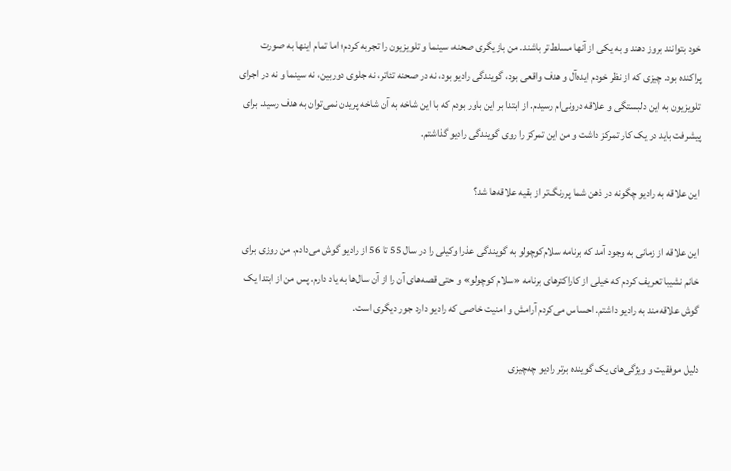خود بتوانند بروز دهند و به یکی از آنها مسلط‌تر باشند. من بازیگری صحنه، سینما و تلویزیون را تجربه کردم؛ اما تمام اینها به صورت پراکنده بود. چیزی که از نظر خودم ایده‌آل و هدف واقعی بود، گویندگی رادیو بود، نه در صحنه تئاتر، نه جلوی دوربین، نه سینما و نه در اجرای تلویزیون به این دلبستگی و علاقه درونی‌ام رسیدم. از ابتدا بر این باور بودم که با این شاخه به آن شاخه پریدن نمی‌توان به هدف رسید. برای پیشرفت باید در یک کار تمرکز داشت و من این تمرکز را روی گویندگی رادیو گذاشتم.

این علاقه به رادیو چگونه در ذهن شما پررنگ‌تر از بقیه علاقه‌‌ها شد؟

این علاقه از زمانی به وجود آمد که برنامه سلام‌کوچولو به گویندگی عذرا وکیلی را در سال 55 تا 56 از رادیو گوش می‌دادم. من روزی برای خانم نشیبا تعریف کردم که خیلی از کاراکترهای برنامه «سلام کوچولو» و حتی قصه‌های آن را از آن سال‌ها به یاد دارم. پس من از ابتدا یک گوش علاقه‌مند به رادیو داشتم. احساس می‌کردم آرامش و امنیت خاصی که رادیو دارد جور دیگری است.

دلیل موفقیت و ویژگی‌های یک گوینده برتر رادیو چه‌چیزی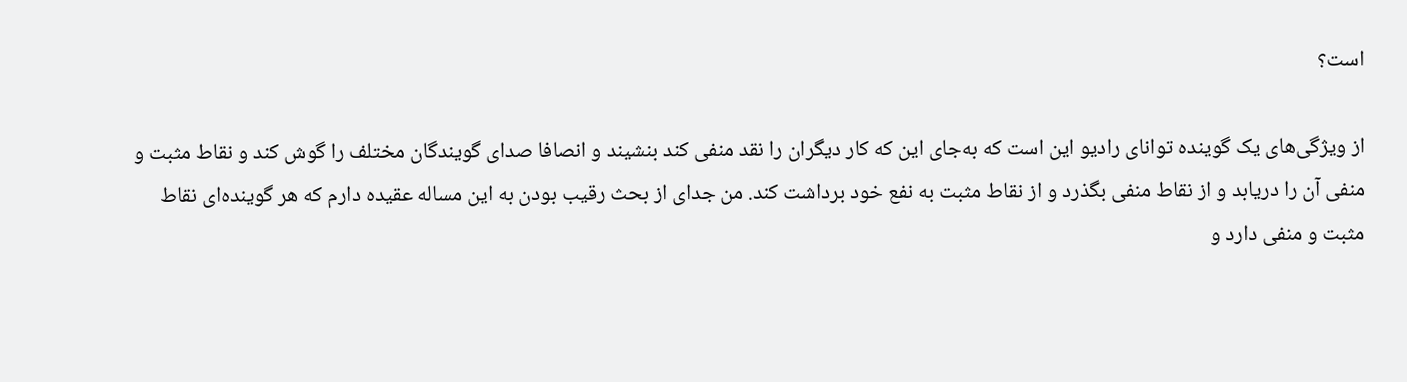است؟

از ویژگی‌های یک گوینده توانای رادیو این است که به‌جای این که کار دیگران را نقد منفی کند بنشیند و انصافا صدای گویندگان مختلف را گوش کند و نقاط مثبت و منفی آن را دریابد و از نقاط منفی بگذرد و از نقاط مثبت به نفع خود برداشت کند. من جدای از بحث رقیب بودن به این مساله عقیده دارم که هر گوینده‌ای نقاط مثبت و منفی دارد و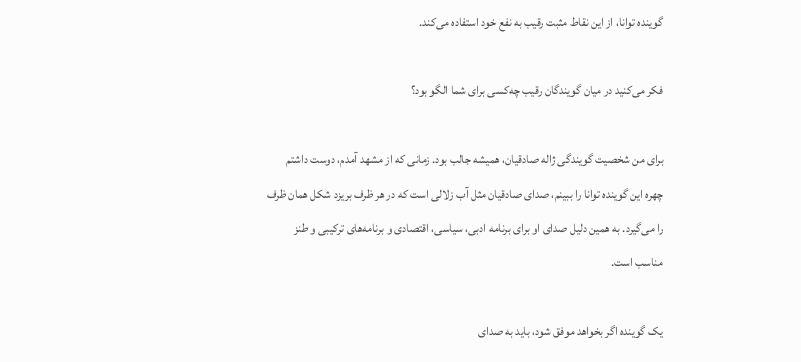گوینده توانا، از این نقاط مثبت رقیب به نفع خود استفاده می‌کند.

فکر می‌کنید در میان گویندگان رقیب چه‌کسی برای شما الگو بود؟

برای من شخصیت گویندگی ژاله صادقیان، همیشه جالب بود. زمانی که از مشهد آمدم، دوست داشتم چهره این گوینده توانا را ببینم، صدای صادقیان مثل آب زلالی است که در هر ظرف بریزد شکل همان ظرف را می‌گیرد. به همین دلیل صدای او برای برنامه ادبی، سیاسی، اقتصادی و برنامه‌های ترکیبی و طنز مناسب است.

یک گوینده اگر بخواهد موفق شود، باید به صدای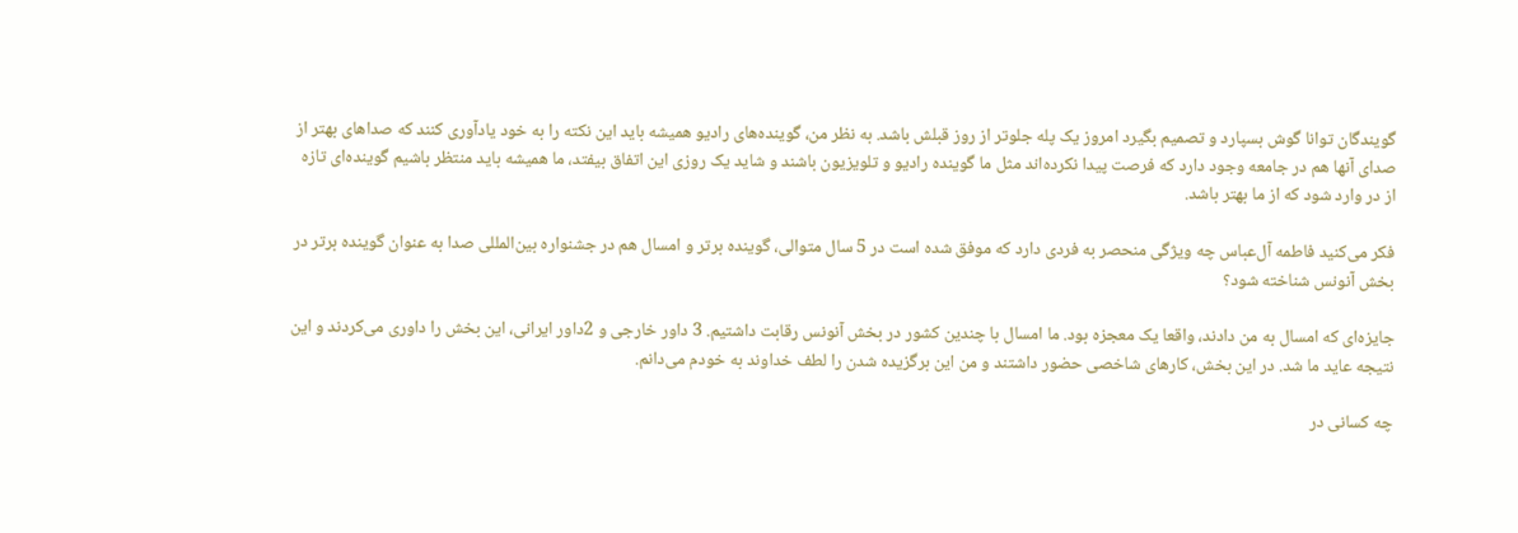گویندگان توانا گوش بسپارد و تصمیم بگیرد امروز یک پله جلوتر از روز قبلش باشد. به نظر من، گوینده‌های رادیو همیشه باید این نکته را به خود یادآوری کنند که صداهای بهتر از صدای آنها هم در جامعه وجود دارد که فرصت پیدا نکرده‌اند مثل ما گوینده رادیو و تلویزیون باشند و شاید یک روزی این اتفاق بیفتد، ما همیشه باید منتظر باشیم گوینده‌ای تازه از در وارد شود که از ما بهتر باشد.

فکر می‌کنید فاطمه آل‌عباس چه ویژگی منحصر به فردی دارد که موفق شده است در 5 سال متوالی، ‌گوینده برتر و امسال هم در جشنواره بین‌المللی صدا به عنوان گوینده برتر در بخش آنونس شناخته شود؟

جایزه‌ای که امسال به من دادند، واقعا یک معجزه بود. ما امسال با چندین کشور در بخش آنونس رقابت داشتیم. 3 داور خارجی و 2داور ایرانی، این بخش را داوری می‌کردند و این نتیجه عاید ما شد. در این بخش، کارهای شاخصی حضور داشتند و من این برگزیده شدن را لطف خداوند به خودم می‌دانم.

چه کسانی در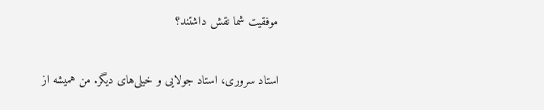موفقیت شما نقش داشتند؟

استاد سروری، استاد جولایی و خیلی‌های دیگر. من همیشه از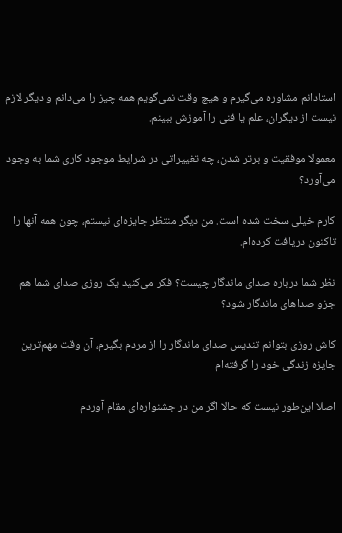استادانم مشاوره می‌گیرم و هیچ وقت نمی‌گویم همه چیز را می‌دانم و دیگر لازم نیست از دیگران، علم یا فنی را آموزش ببینم.

معمولا موفقیت و برتر شدن، چه تغییراتی در شرایط موجود کاری شما به وجود می‌آورد؟

کارم خیلی سخت شده است. من دیگر منتظر جایزه‌ای نیستم، چون همه آنها را تاکنون دریافت کرده‌ام.

نظر شما درباره صدای ماندگار چیست؟ فکر می‌کنید یک روزی صدای شما هم جزو صداهای ماندگار شود؟

کاش روزی بتوانم تندیس صدای ماندگار را از مردم بگیرم، آن وقت مهم‌ترین جایزه زندگی خود را گرفته‌ام

اصلا این‌طور نیست که حالا اگر من در جشنواره‌ای مقام‌ آوردم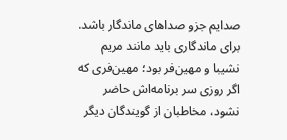صدایم جزو صداهای ماندگار باشد. برای ماندگاری باید مانند مریم نشیبا و مهین‌فر بود؛ مهین‌فری که اگر روزی سر برنامه‌اش حاضر نشود، مخاطبان از گویندگان دیگر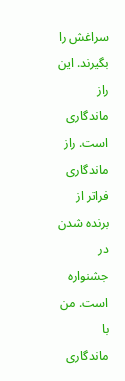سراغش را بگیرند. این راز ماندگاری است. راز ماندگاری فراتر از برنده شدن در جشنواره است. من با ماندگاری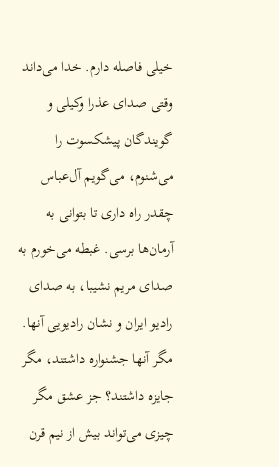خیلی فاصله دارم. خدا می‌داند وقتی صدای عذرا وکیلی و گویندگان پیشکسوت را می‌شنوم، می‌گویم آل‌عباس چقدر راه داری تا بتوانی به آرمان‌ها برسی. غبطه می‌خورم به صدای مریم نشیبا، به صدای رادیو ایران و نشان رادیویی آنها. مگر آنها جشنواره داشتند، مگر جایزه داشتند؟ جز عشق مگر چیزی می‌تواند بیش از نیم قرن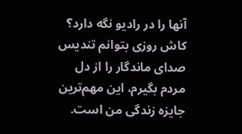آنها را در رادیو نگه دارد؟ کاش روزی بتوانم تندیس صدای ماندگار را از دل مردم بگیرم، این مهم‌ترین جایزه زندگی من است.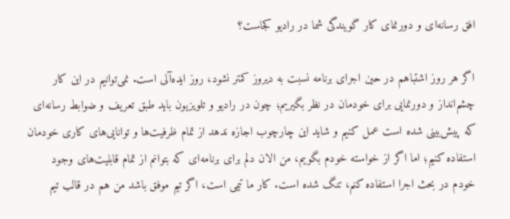افق رسانه‌ای و دورنمای کار گویندگی شما در رادیو کجاست؟

اگر هر روز اشتباهم در حین اجرای برنامه نسبت به دیروز کمتر نشود، روز ایده‌آلی است. نمی‌توانیم در این کار چشم‌انداز و دورنمایی برای خودمان در نظر بگیریم؛ چون در رادیو و تلویزیون باید طبق تعریف و ضوابط رسانه‌ای که پیش‌بینی شده است عمل کنیم و شاید این چارچوب اجازه ندهد از تمام ظرفیت‌ها و توانایی‌های کاری خودمان استفاده کنیم؛ اما اگر از خواسته خودم بگویم، من الان دلم برای برنامه‌ای که بتوانم از تمام قابلیت‌های وجود خودم در بحث اجرا استفاده کنم، تنگ شده است. کار ما تیمی است، اگر تیم موفق باشد من هم در قالب تیم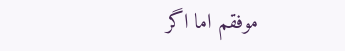موفقم اما اگر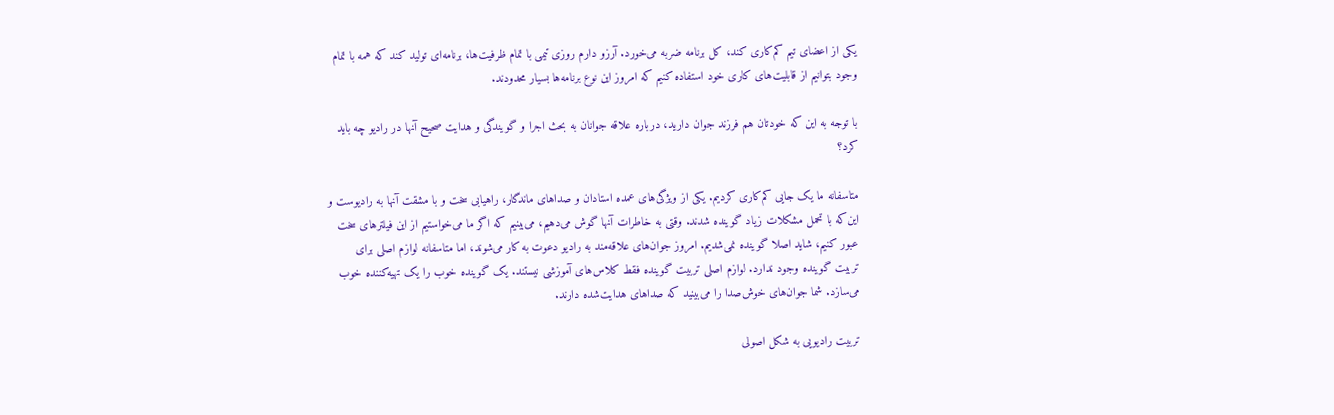یکی از اعضای تیم کم‌کاری کند، کل برنامه ضربه می‌خورد. آرزو دارم روزی تیمی با تمام ظرفیت‌ها، برنامه‌ای تولید کند که همه با تمام وجود بتوانیم از قابلیت‌های کاری خود استفاده کنیم که امروز این نوع برنامه‌ها بسیار محدودند.

با توجه به این که خودتان هم فرزند جوان دارید، درباره علاقه جوانان به بحث اجرا و گویندگی و هدایت صحیح آنها در رادیو چه باید کرد؟

متاسفانه ما یک جایی کم‌کاری کردیم. یکی از ویژگی‌های عمده استادان و صداهای ماندگار، راهیابی سخت و با مشقت آنها به رادیوست و این‌که با تحمل مشکلات زیاد گوینده شدند. وقتی به خاطرات آنها گوش می‌دهیم، می‌بینیم که اگر ما می‌خواستیم از این فیلترهای سخت عبور کنیم، شاید اصلا گوینده نمی‌شدیم. امروز جوان‌های علاقه‌مند به رادیو دعوت به کار می‌شوند، اما متاسفانه لوازم اصلی برای تربیت گوینده وجود ندارد. لوازم اصلی تربیت گوینده فقط کلاس‌های آموزشی نیستند. یک گوینده خوب را یک تهیه‌کننده خوب می‌سازد. شما جوان‌های خوش‌صدا را می‌بینید که صداهای هدایت‌شده دارند.

تربیت رادیویی به شکل اصولی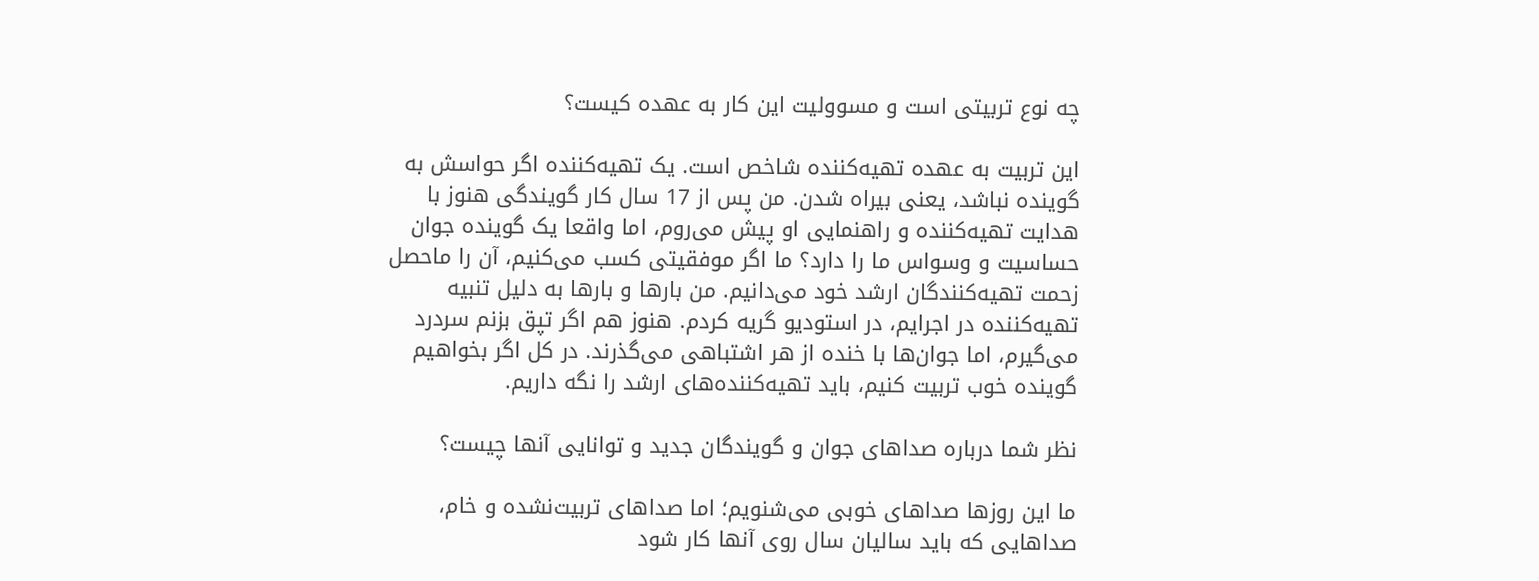چه نوع تربیتی است و مسوولیت این کار به عهده کیست؟

این تربیت به عهده تهیه‌کننده شاخص است. یک تهیه‌کننده اگر حواسش به گوینده نباشد، یعنی بیراه شدن. من پس از 17 سال کار گویندگی هنوز با هدایت تهیه‌کننده و راهنمایی او پیش می‌روم، اما واقعا یک گوینده جوان حساسیت و وسواس ما را دارد؟ ما اگر موفقیتی کسب می‌کنیم، آن را ماحصل زحمت تهیه‌کنندگان ارشد خود می‌دانیم. من بارها و بارها به دلیل تنبیه تهیه‌کننده در اجرایم، در استودیو گریه کردم. هنوز هم اگر تپق بزنم سردرد می‌گیرم، اما جوان‌ها با خنده از هر اشتباهی می‌گذرند. در کل اگر بخواهیم گوینده خوب‌ تربیت کنیم، باید تهیه‌کننده‌های ارشد را نگه داریم.

نظر شما درباره صداهای جوان و گویندگان جدید و توانایی آنها چیست؟

ما این روزها صداهای خوبی می‌شنویم؛ اما صداهای تربیت‌نشده و خام، صداهایی که باید سالیان سال روی آنها کار شود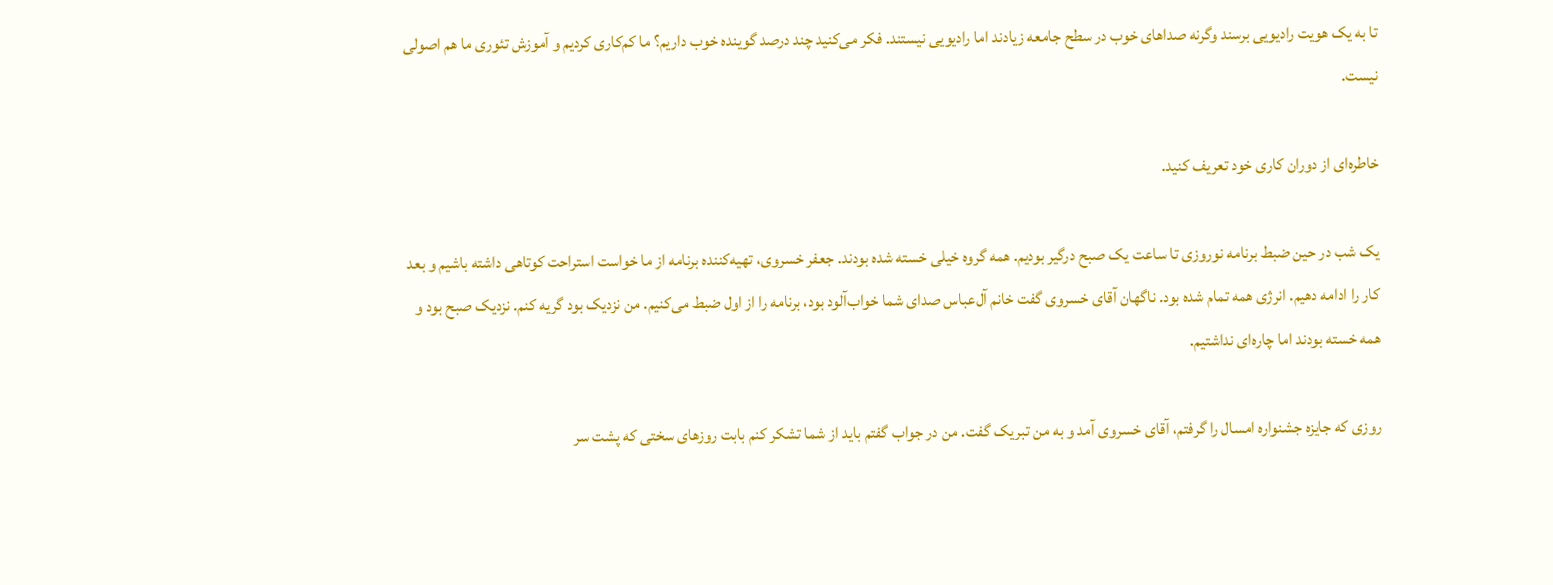تا به یک هویت رادیویی برسند وگرنه صداهای خوب در سطح جامعه زیادند اما رادیویی نیستند. فکر می‌کنید چند درصد گوینده خوب داریم؟ ما کم‌کاری کردیم و آموزش تئوری ما هم اصولی نیست.

خاطره‌ای از دوران کاری خود تعریف کنید.

یک شب در حین ضبط برنامه نوروزی تا ساعت یک صبح درگیر بودیم. همه گروه خیلی خسته شده بودند. جعفر خسروی، تهیه‌کننده برنامه از ما خواست استراحت کوتاهی داشته باشیم و بعد کار را ادامه دهیم. انرژی همه تمام شده بود. ناگهان آقای خسروی گفت خانم آل‌عباس صدای شما خواب‌آلود بود، برنامه را از اول ضبط می‌کنیم. من نزدیک بود گریه کنم. نزدیک صبح بود و همه خسته بودند اما چاره‌ای نداشتیم.

روزی که جایزه جشنواره امسال را گرفتم، آقای خسروی آمد و به من تبریک گفت. من در جواب گفتم باید از شما تشکر کنم بابت روزهای سختی که پشت سر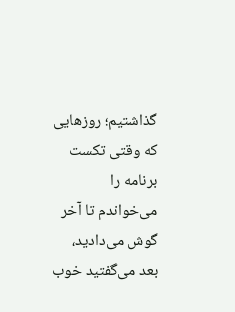گذاشتیم؛ روزهایی که وقتی تکست برنامه را می‌خواندم تا آخر گوش می‌دادید، بعد می‌گفتید خوب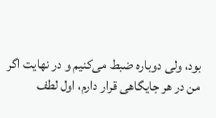بود، ولی دوباره ضبط می‌کنیم و در نهایت اگر من در هر جایگاهی قرار دارم، اول لطف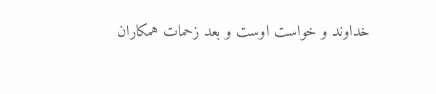خداوند و خواست اوست و بعد زحمات همکاران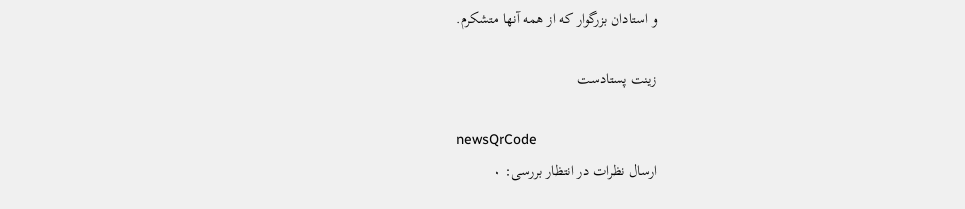و استادان بزرگوار که از همه آنها متشکرم.

زینت پستادست

newsQrCode
ارسال نظرات در انتظار بررسی: ۰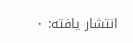انتشار یافته: ۰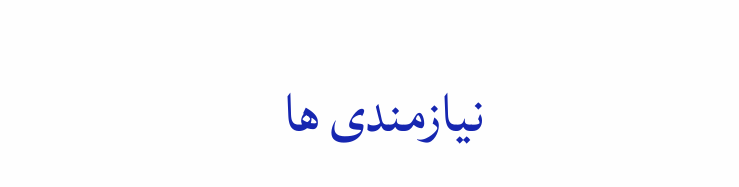نیازمندی ها